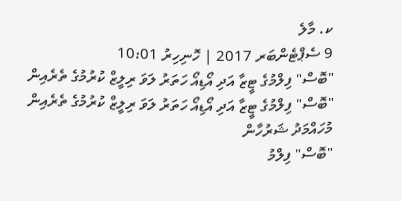ކ. މާލެ
9 ސެޕްޓެންބަރ 2017 | ހޮނިހިރު 10:01
"ބޮސް" ފިލްމުގެ ޓީޒާ އަދި އޯޑިއޯ ހަތަރު ލަވަ ރިލީޒް ކުރުމުގެ ތެރެއިން
"ބޮސް" ފިލްމުގެ ޓީޒާ އަދި އޯޑިއޯ ހަތަރު ލަވަ ރިލީޒް ކުރުމުގެ ތެރެއިން
މުހައްމަދު ޝަރުހާން
"ބޮސް" ފިލްމު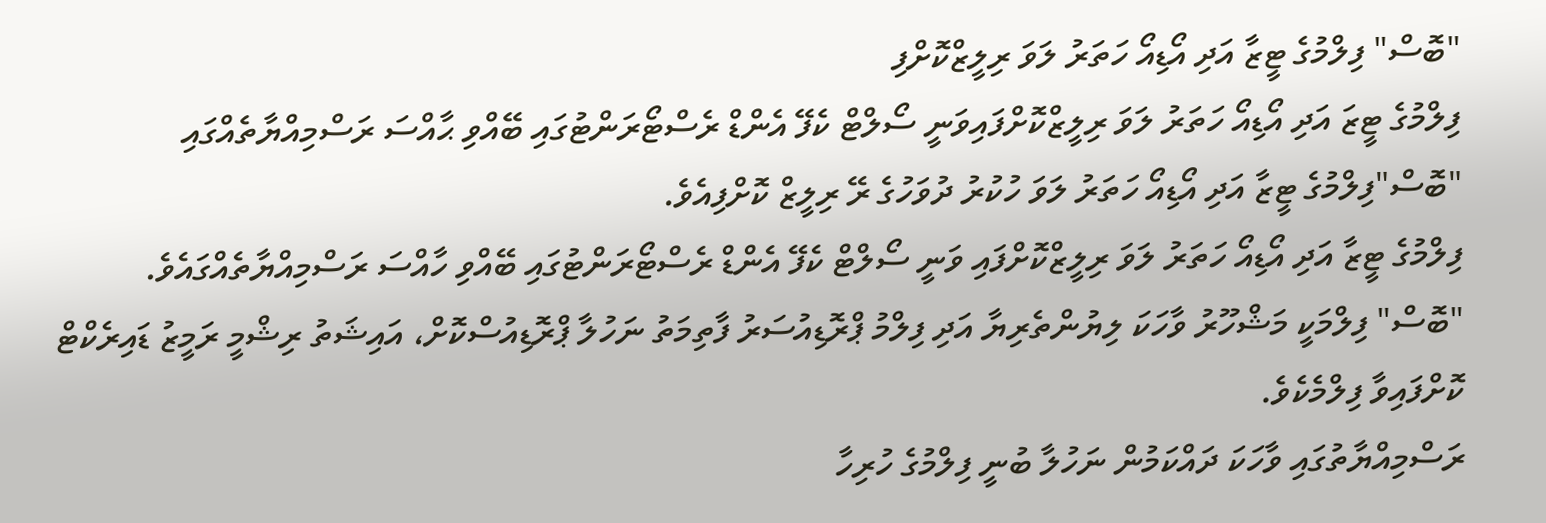"ބޮސް" ފިލްމުގެ ޓީޒާ އަދި އޯޑިއޯ ހަތަރު ލަވަ ރިލީޒްކޮށްފި
ފިލްމުގެ ޓީޒަ އަދި އޯޑިއޯ ހަތަރު ލަވަ ރިލީޒްކޮށްފައިވަނީ ސޯލްޓް ކެފޭ އެންޑް ރެސްޓޯރަންޓުގައި ބޭއްވި ޙާއްސަ ރަސްމިއްޔާތެއްގައި
"ބޮސް"ފިލްމުގެ ޓީޒާ އަދި އޯޑިއޯ ހަތަރު ލަވަ ހުކުރު ދުވަހުގެ ރޭ ރިލީޒް ކޮށްފިއެވެ.
ފިލްމުގެ ޓީޒާ އަދި އޯޑިއޯ ހަތަރު ލަވަ ރިލީޒްކޮށްފައި ވަނީ ސޯލްޓް ކެފޭ އެންޑް ރެސްޓޯރަންޓުގައި ބޭއްވި ހާއްސަ ރަސްމިއްޔާތެއްގައެވެ.
"ބޮސް" ފިލްމަކީ މަޝްހޫރު ވާހަކަ ލިޔުންތެރިޔާ އަދި ފިލްމު ޕްރޮޑިއުސަރު ފާތިމަތު ނަހުލާ ޕްރޮޑިއުސްކޮށް، އައިޝަތު ރިޝްމީ ރަމީޒު ޑައިރެކްޓް ކޮށްފައިވާ ފިލްމެކެވެ.
ރަސްމިއްޔާތުގައި ވާހަކަ ދައްކަމުން ނަހުލާ ބުނީ ފިލްމުގެ ހުރިހާ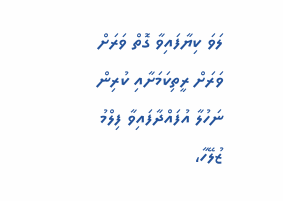ލަވަ ކިޔާފައިވާ ގޮތް ވަރަށް ވަރަށް ރީތިކަމަށާއި ކުރިން ނަހުލާ އުފައްދާފައިވާ ފިލްމު ޒުލޭހާ،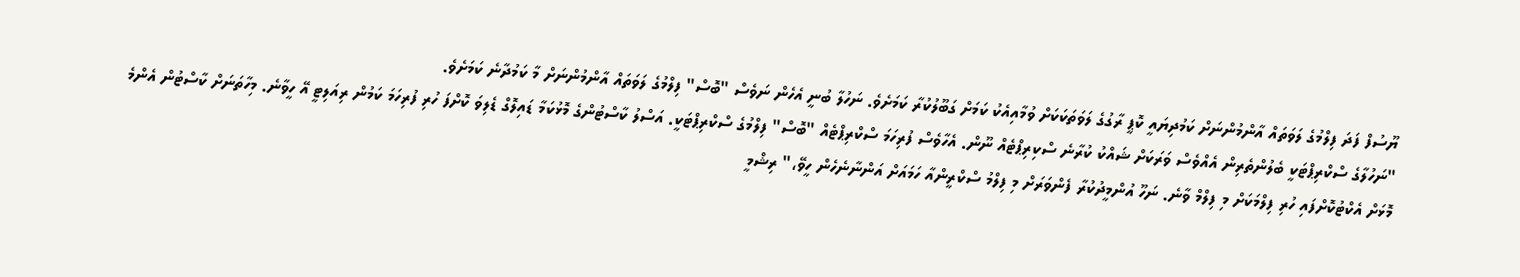ޔޫސުފް ފަދަ ފިލްމުގެ ލަވަތައް އާންމުންނަށް ކަމުދިޔައީ ކޮޕީ ރާގުގެ ލަވަތަކަކަށް ވުމާއިއެކު ކަމަށް ގަބޫލުކުރާ ކަމަށެވެ. ނަހުލާ ބުނީ އެހެން ނަވެސް "ބޮސް" ފިލްމުގެ ލަވަތައް އާންމުންނަށް މާ ކަމުދާނެ ކަމަށެވެ.
"ނަހުލާގެ ސްކްރިޕްޓަކީ ބެލުންތެރިން އެއްވެސް ވަރަކަށް ޝައްކު ކުރާނެ ސްކިރިޕްޓެއް ނޫން. އެހާވެސް ފުރިހަމަ ސްކްރިޕްޓެއް "ބޮސް" ފިލްމުގެ ސްކްރިޕްޓަކީ. އަސްލު ކާސްޓުންގެ މޮޅުކަމާ ޑައިލޮގް ޑެލިވަ ކޮށްފަ ހުރި ފުރިހަމަ ކަމުން ރިއަލިޓީ އޭ ހީވާނެ. މިހާތަނަށް ކާސްޓުން އެންމެ މޮޅަށް އެކްޓުކޮށްފައި ހުރި ފިލްމަކަށް މި ފިލްމް ވާނެ. ނަހޫ އުންމީދުކުރާ ފެންވަރަށް މި ފިލްމު ސްކްރީންއާ ހަމައަށް އަންނާނެހެން ހީވޭ،" ރިޝްމީ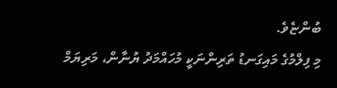ބުންޏެވެ.
މި ފިލްމުގެ މައިގަނޑު ތަރިންނަކީ މުހައްމަދު ޔުނާން، މަރިޔަމް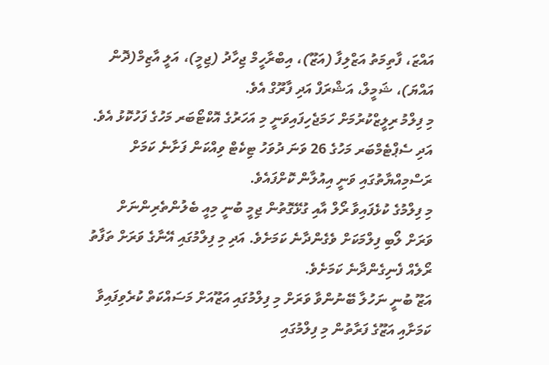އައްޒަ، ފާތިމަތު އަޒްލިފާ (އަޒޫ)، އިބްރާހީމް ޖިހާދު (ޖިމީ)، އަލީ އާޒިމް(ދޮން އައްޔަ)، ޝަމީލް، އަޝްރަފް އަދި ފާރޫގް އެވެ.
މި ފިލްމު ރިލީޒްކުރުމަށް ހަމަޖެހިފައިވަނީ މި އަހަރުގެ އޮކްޓޯބަރ މަހުގެ ފަހުކޮޅު އެވެ. އަދި ސެޕްޓެމްބަރ މަހުގެ 26 ވަނަ ދުވަހު ޓިކެޓް ވިއްކަން ފަށާނެ ކަމަށް ރަސްމިއްޔާތުގައި ވަނީ އިއުލާން ކޮށްފައެވެ.
މި ފިލްމުގެ ކުޅެފައިވާ ރޯލް އާއި ގުޅޭގޮތުން ޖިމީ ބުނީ މިއީ ބެލުންތެރިންނަށް ވަރަށް ލޯބި ފިލްމަކަށް ވެގެންދާނެ ކަމަށެވެ. އަދި މި ފިލްމުގައި އޭނާގެ ވަރަށް ތަފާތު ރޯލެއް ފެނިގެންދާނެ ކަމަށެވެ.
އަޒޫ ބުނީ ނަހުލާ ބޭނުންވާ ވަރަށް މި ފިލްމުގައި އަޒޫއަށް މަސައްކަތް ކުރެވިފައިވާ ކަމަށާއި އަޒޫގެ ފަރާތުން މި ފިލްމުގައި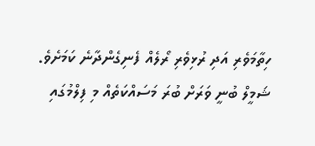ހިތާމަވެރި އަދި ރުޅިވެރި ރޯލެއް ފެނިގެންދާނެ ކަމަށެވެ.
ޝަމީލް ބުނީ ވަރަށް ބުރަ މަސައްކަތެއް މި ފިލްމުގައި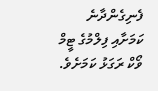ފެނިގެންދާނެ ކަމަށާއި ފިލްމުގެ ޓީމް ވޯކް ރަގަޅު ކަމަށެވެ.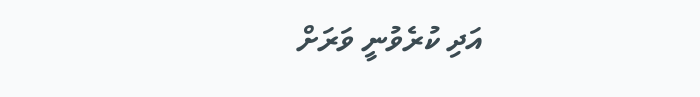އަދި ކުރެވުނީ ވަރަށް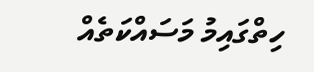ހިތްގައިމު މަސައްކަތެއް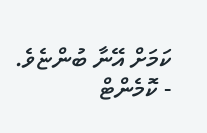ކަމަށް އޭނާ ބުންޏެވެ.
- ކޮމެންޓް